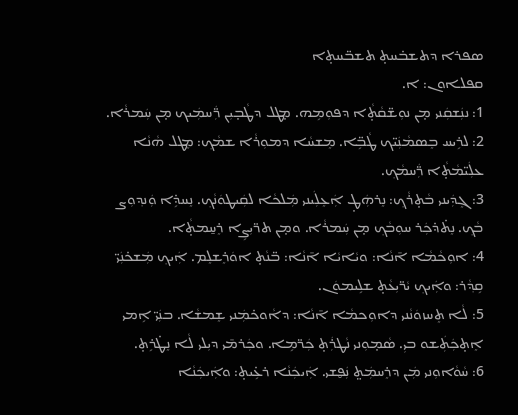ܣܦܪܐ ܕܬܫܒ̇ܚܬ̣ ܬܫܒ̈ܚܬ̣ܐ
ܩܦܠܐܘܢ: ܐ.
1: ܢܢܲܫܩܲܢܝ ܡ̣ܢ ܢܘܼܫ̈ܩܵܬ̣ܵܐ ܕܦܘܼܡܹܗ. ܡ̣ܛܠ ܕܛܵܒ̣ܝܼܢ ܪ̈ܲܚܡܲܝܟ ܡ̣ܢ ܚܲܡܪܵܐ.
2: ܠܪܹܝܚ ܒܸܣܡܵܢܲܝ̈ܟ ܛܵܒܹ̈ܐ. ܡܸܫܚܵܐ ܕܡܘܼܪܵܐ ܫܡܵܟ݂: ܡܸܛܠ ܗܵܢܵܐ ܥܠܲܝ̈ܡܵܬ̣ܵܐ ܪ̈ܲܚܡܵܟ݂.
3: ܓܸܕܲܝܢܝ ܒܵܬ̣ܪܵܟ݂: ܢܸܪܗܲܛ̣ ܐܲܥܸܠܲܝܢܝ ܡܲܠܟܵܐ ܠܩܲܝܛܘܿܢܵܟ݂. ܢܸܚܕܹ̇ܐ ܘܲܢܕ݂ܘܼܨ ܒܵܟ݂. ܢܸܬ̇ܕ̇ܟܲܪ ܚܘܼܒܵܟ݂ ܡ̣ܢ ܚܲܡܪܵܐ. ܘܡ̣ܢ ܬܪ̈ܝܼܨܹܐ ܪܸܚ̱ܡܬ̣ܵܐ.
4: ܐܘܼܟܵܡܵܐ ܐ̄ܢܵܐ: ܘܝܵܐܝܵܐ ܐ̄ܢܵܐ: ܒ̈ܢܵܬ̣ ܐܘܿܪܸܫܠܸܡ. ܐܲܝܟ݂ ܡܲܫܟ̇ܢܲܝ̈ ܩܹܕ݂ܵܪ: ܘܐܲܝܟ݂ ܝܵܪ̈ܝܼܥܵܬ̣ ܫܠܹܝܡܘܿܢ.
5: ܠܵܐ ܬܸܚܙܘܿܢܵܢܝ ܕܐܘܼܟܡܵܐ ܐ̄ܢܵܐ: ܕܐܵܘܟ̇ܡܲܢܝ ܫܸܡܫܵܐ. ܒܢܲܝ̈ ܐܹܡܝ ܐܸܬ̣ܟܲܬܲܫܘ ܒܝܼ. ܣܵܡ̣ܘܼܢܝ ܢܵܛܪܲܬ̣ ܟܲܪ̈ܡܹܐ. ܘܟܲܪܡ̄ܝ ܕܝܼܠܝ ܠܵܐ ܢܸܛ̇ܪܹܬ̣.
6: ܚܵܘܵܐܘܼܢܝ ܡܲܢ ܕܪܸܚܡܲܬ̤ ܢܲܦ̮ܫܝ. ܐܲܝܟܲܢܵܐ ܪܥܹ̇ܝܬ̣: ܘܐܲܝܟܲܢܵܐ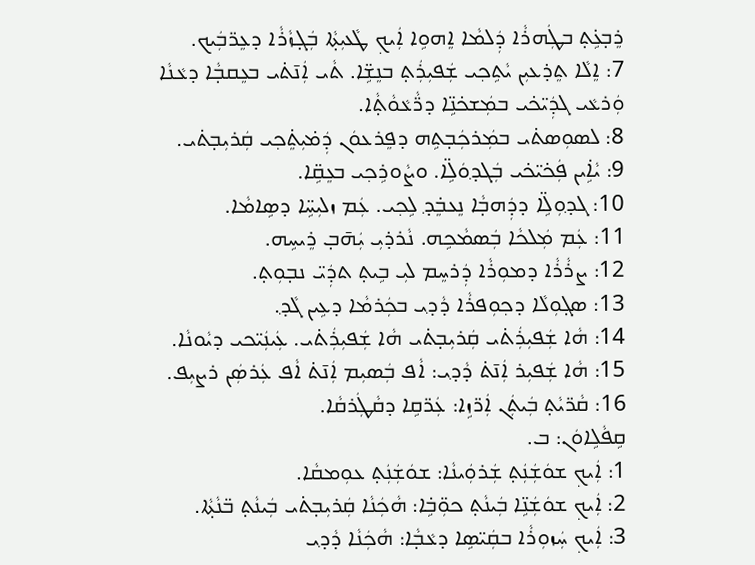ܪܸܒ̣ܥܹ̇ܬ̣ ܒܛܲܗܪܵܐ ܕܲܠܡܵܐ ܐܸܗܘܹܐ ܐܲܝܟ݂ ܛܵܥܝܼܬ̣ܵܐ ܒܲܓ̣ܙܵܪܵܐ ܕܥܸܪ̈ܒܲܝܟ.
7: ܐܸܠܵܐ ܬܸܕ̇ܥܝܼܢ ܝܵܬܹܟ݂ܝ ܫܲܦܝܼܪܲܬ̣ ܒܢܸܫܹ̈ܐ. ܬܵܝ ܐܲܢ̄ܬ̇ܝ ܒܥܸܩܒ̣ܵܐ ܕܥܵܢܵܐ ܘܲܪܥܵܝ ܓܕܲܝ̈ܟ̇ܝ ܒܡܲܫܟ̇ܢܹ̈ܐ ܕܪ̈ܵܥܵܘܵܬ̣ܵܐ.
8: ܠܣܘܼܣܬ̇ܝ ܒܡܲܪܟܲܒ̣ܬܹܗ ܕܦܸܪܥܘܿܢ ܕܲܡ̇ܝܼܬܸ̇ܟ݂ܝ ܩܲܪܝܼܒ̣ܬ̇ܝ.
9: ܝܵܐܹ̇ܝܢ ܦܲܟ̇ܝ̈ܟ̇ܝ ܒܲܓܕ݂ܘܿܠܹ̈ܐ. ܘܨܵܘܪܹܟ݂ܝ ܒܥܸܩܹ̈ܐ.
10: ܓܕ݂ܘܼܠܹ̈ܐ ܕܕܲܗܒ̣ܵܐ ܢܸܥܒܸ̇ܕ݂ ܠܹܟ݂ܝ. ܥܲܡ ܙܠܝܼܚܹ̈ܐ ܕܣܹܐܡܵܐ.
11: ܥܲܡ ܡܲܠܟܵܐ ܒܲܣܡܵܟܹܗ. ܢܵܪܕ̇ܝܼ ܝܲܗ̄ܒ̣ ܪܸܝܚܹܗ.
12: ܨܪܵܪܵܐ ܕܡܘܼܪܵܐ ܕܲܪܚܸܡ ܠܝܼ ܒܹܝܬ̣ ܬܕܲܝ̈ ܢܒ̣ܘܼܬ̣.
13: ܣܓ̣ܘܼܠܵܐ ܕܟ݂ܘܼܦܪܵܐ ܕܵܕ݂ܝ ܒܟܲܪܡܵܐ ܕܥܹܝܢ ܓܵܕ݂.
14: ܗܵܐ ܫܲܦܝܼܪܲܬ̇ܝ ܩܲܪܝܼܒ̣ܬ̇ܝ ܗܵܐ ܫܲܦܝܼܪܲܬ̇ܝ. ܥܲܝܢܲܝ̈ܟܝ ܕܝܵܘܢܵܐ.
15: ܗܵܐ ܫܲܦܝܼܪ ܐܲܢ̄ܬ̇ ܕܵܕ݂ܝ: ܐܵܦ ܒܲܣܝܼܡ ܐܲܢ̄ܬ̇ ܐܵܦ ܥܲܪܣܲܢ ܪܨܝܼܦ.
16: ܩܵܪ̈ܝܵܬ̣ ܒܲܝܬܲܢ ܐܲܪ̈ܙܹܐ: ܥܲܪ̈ܩܹܐ ܕܩܵܛܲܪܩܵܐ.
ܩܹܦܵܠܹܐܘܿܢ: ܒ.
1: ܐܲܝܟ݂ ܫܘܿܫܲܢܲܬ̣ ܫܲܪܘܲܝܢܵܐ: ܫܘܿܫܲܢܲܬ̣ ܥܘܼܡܩܵܐ.
2: ܐܲܝܟ݂ ܫܘܿܫܲܢܹ̈ܐ ܒܲܝܢܵܬ̣ ܟܘܼ̈ܒܹ̇ܐ: ܗܵܟܲܢܵܐ ܩܲܪܝܼܒ̣ܬ̇ܝ ܒܲܝܢܵܬ̣ ܒ̈ܢܵܬ̣ܵܐ.
3: ܐܲܝܟ݂ ܚܲܙܘܼܪܵܐ ܒܩܲܝ̈ܣܹܐ ܕܥܵܒ̣ܵܐ: ܗܵܟܲܢܵܐ ܕܵܕ݂ܝ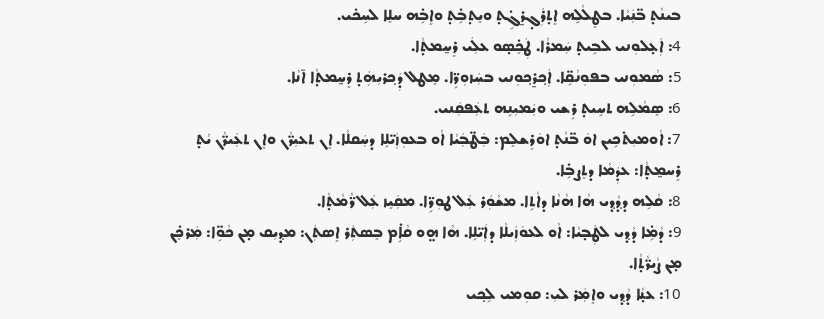ܒܝܢܵܬ̣ ܒ̈ܢܲܝܵܐ. ܒܛܸܠܵܠܹܗ ܐܸܬ̣ܪܲܓ̣ܪ̱ܓܹ̇ܬ̣ ܘܝܸܬ̣ܒܹ̇ܬ̣ ܘܐܸܒܹ̇ܗ ܚܠܸܐ ܠܚܹܟ̇ܝ.
4: ܐܲܥ̣ܠܘܼܢܝ ܠܒܹܝܬ̣ ܚܲܡܪܵܐ. ܛܲܟܸ̇ܣ̣ܘ ܥܠܲܝ ܪܸܚ̱ܡܬ̣ܵܐ.
5: ܣܵܡܘܼܢܝ ܒܦܘܼܢܵܩܹ̈ܐ. ܐܲܟ݂ܪ̱ܟ݂ܘܼܢܝ ܒܚܲܙܘܼܪܹ̈ܐ. ܡܸܛܠ ܕܲܟ݂ܪܝܼܗܲܬ̣ ܪܸܚ̱ܡܬ̣ܵܐ ܐ̄ܢܵܐ.
6: ܣܸܡܵܠܹܗ ܬܚܹܝܬ̣ ܪܹܫܝ ܘܝܲܡܝܼܢܹܗ ܬܥܲܦܩܲܢܝ.
7: ܐܵܘܡܝܼܬ̇ܟܹܝܢ ܐܘܿ ܒ̈ܢܵܬ̣ ܐܘܿܪܸܫܠܸܡ: ܒܲܛ̈ܒܲܝܵܐ ܐܵܘ ܒܥܘܼܙܲܝ̈ܠܹܐ ܕܚܲܩܠܵܐ. ܐܸܢ ܬܥܝܼܪ̈ܵܢ ܘܐܸܢ ܬܥܲܝܪ̈ܵܢ ܝܵܬ̣ ܪܸܚܡ̱ܬ̣ܵܐ: ܥܕܲܡܵܐ ܕܬܸܨܒܹ̇ܐ.
8: ܩܵܠܹܗ ܕܕ݂ܵܕ݂ܝ ܗܵܐ ܗܵܢܵܐ ܕܐܵܬܹܐ. ܡܫܵܘܲܪ ܥܲܠ ܛܘܼܪܹ̈ܐ. ܡܩܲܝܸܙ ܥܲܠ ܪ̈ܵܡܵܬ̣ܵܐ.
9: ܕܵܡܹ̇ܐ ܕܵܕ݂ܝ ܠܛܲܒ̣ܝܵܐ: ܐܵܘ ܠܥܘܿܙܲܝܠܵܐ ܕܐܲܝ̈ܠܹܐ. ܗܵܐ ܗ̤ܘ ܩܵܐܹ̇ܡ ܒܸܣܬܲܪ ܐܸܣܬܲܢ: ܡܕ݂ܝܼܩ ܡ̣ܢ ܟܵܘܹ̈ܐ: ܡܲܪܟܸ̇ܢ ܡ̣ܢ ܨܵܝܪ̈ܵܬ̣ܵܐ.
10: ܥܢ̣ܵܐ ܕܵܕ݂ܝ ܘܐܸܡܲܪ ܠܝܼ: ܩܘܼܡܝ ܠܹܟ݂ܝ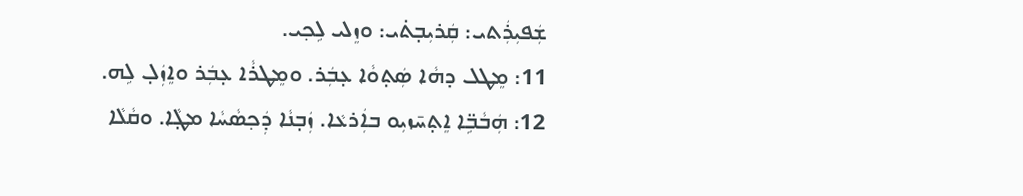ܫܲܦܝܼܪܲܬܝ: ܩܲܪܝܼܒ̣ܬ̇ܝ: ܘܙܸܠܝ ܠܹܟ݂ܝ.
11: ܡܸܛܠ ܕܗܵܐ ܣܲܬ̣ܘܵܐ ܥ̣ܒܲܪ. ܘܡܸܛܪܵܐ ܥ̣ܒܲܪ ܘܐܸܙܲܠ̣ ܠܹܗ.
12: ܗܲܒܵܒܹ̈ܐ ܐܸܬ̣ܚ̄ܙܝܼܘ ܒܐܲܪܥܵܐ. ܙܲܒ̣ܢܵܐ ܕܲܟ݂ܣܵܚܵܐ ܡܛ̣ܵܐ. ܘܩܵܠܵܐ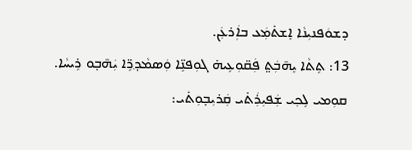ܕܫܘܿܦܢܝܼܢܵܐ ܐܸܫܬ̇ܡܲܥ ܒܐܲܪܥܲܢ.
13: ܬܹܬܵܐ ܝܸܗ̄ܒܲܬ̤ ܦܲܩ̈ܘܼܥܹܝܗ̇ ܓܘܼܦܢܹ̈ܐ ܘܲܣܡܵܕ݂ܪܹ̈ܐ ܝܲܗ̄ܒ̣ܘ ܪܹܝܚܵܐ. ܩܘܼܡܝ ܠܹܟ݂ܝ ܫܲܦܝܼܪܲܬ̇ܝ ܩܲܪܝܼܒ̣ܘܼܬ̇ܝ: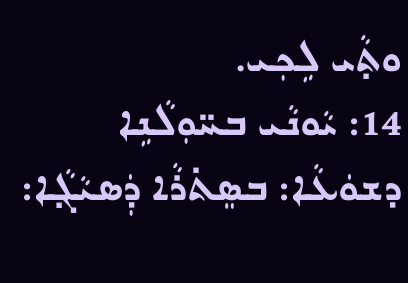ܘܬ̣ܵܝ ܠܹܟ݂ܝ.
14: ܝܵܘܢܵܝ ܒܚ̈ܘܼܠܵܢܹܐ ܕܫܘܿܥܵܐ: ܒܣܸܬ̇ܪܵܐ ܕܲܣܝܵܓ̣ܵܐ: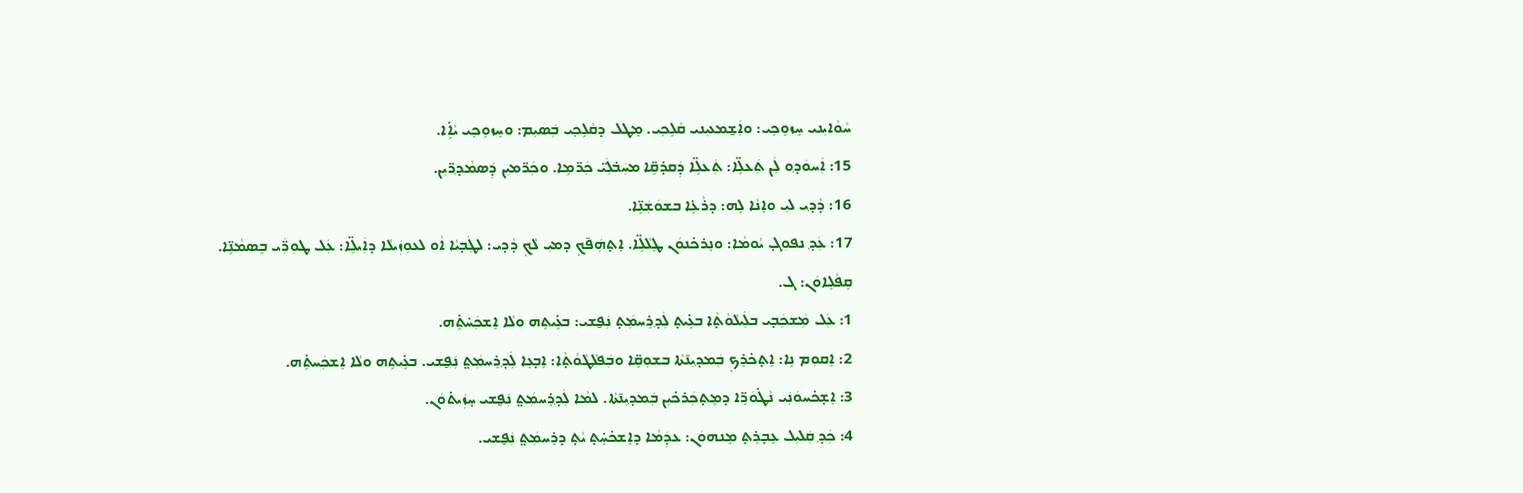ܚܵܘܵܐܝܼܢܝ ܚܸܙܘܹܟ݂ܝ: ܘܐܲܫ̱ܡܥܝܼܢܝ ܩܵܠܹܟ݂ܝ. ܡܸܛܠ ܕܩܵܠܹܟ݂ܝ ܒܲܣܝܼܡ: ܘܚܸܙܘܹܟ݂ܝ ܝܵܐܹ̇ܐ.
15: ܐܲܚܘܿܕ݂ܘ ܠܲܢ ܬܲܥܠܹ̈ܐ: ܬܲܥܠܹ̈ܐ ܕܲܩܕ̇ܩܹ̈ܐ ܡܚܲܒ̇ܠܲܝ̈ ܟܲܪ̈ܡܹܐ. ܘܟܲܪ̈ܡܝܼܢ ܕܲܣܡܵܕ݂ܪ̈ܝܼܢ.
16: ܕܵܕ݂ܝ ܠܝܼ ܘܐܸܢܵܐ ܠܹܗ: ܕܪܵܥܹ̇ܐ ܒܫܘܿܫܲܢܹ̈ܐ.
17: ܥܲܕ݂ ܢܦܘܼܓ̣ ܝܵܘܡܵܐ: ܘܢܸܪܟ̇ܢܘܿܢ ܛܸܠܵܠܹ̈ܐ. ܐܸܬ̣ܗܲܦ̄ܟ݂ ܕܡܝܼ ܠܵܟ݂ ܕܵܕܝ: ܠܛܲܒ̣ܝܵܐ ܐܵܘ ܠܥܘܼܙܲܝܠܵܐ ܕܐܲܝܠܹ̈ܐ: ܥܲܠ ܛܘܼܪ̈ܲܝ ܒܸܣܡܵܢܹ̈ܐ.
ܩܹܦܵܠܹܐܘܿܢ: ܓ.
1: ܥܲܠ ܡܲܫܟܲܒ̣ܝ ܒܠܲܝܠܵܘܵܬ̣ܵܐ ܒܥܹ̇ܝܬ̣ ܠܲܕ݂ܪܸܚܡܲܬ̣ ܢܲܦ̮ܫܝ: ܒܥܹ̇ܝܬܹܗ ܘܠܵܐ ܐܸܫܟܲܚ̇ܬܹ̇ܗ.
2: ܐܸܩܘܼܡ ܢܹܐ: ܐܸܬ̣ܟ̇ܪܸܟ݂ ܒܲܡܕ݂ܝܼܢ̄ܬܵܐ ܒܫܘܼܩܹ̈ܐ ܘܒܲܦܠܵܛܵܘܵܬ̣ܵܐ: ܐܸܒ̣ܥܸܐ ܠܲܕ݂ܪܸܚܡܲܬ̤ ܢܲܦ̮ܫܝ. ܒܥܹ̇ܝܬܹܗ ܘܠܵܐ ܐܸܫܟܲܚܬܹ̇ܗ.
3: ܐܸܫ̣ܟ̇ܚܘܿܢܲܝ ܢܵܛ̇ܘܿܪܹ̈ܐ ܕܡܸܬ̣ܟܲܪܟ̇ܝܼܢ ܒܲܡܕ݂ܝܼܢ̄ܬܵܐ. ܠܡܵܐ ܠܲܕ݂ܪܸܚܡܲܬ̤ ܢܲܦ̮ܫܝ ܚ̣ܙܲܝܬ̇ܘܿܢ.
4: ܟܲܕ݂ ܩܲܠܝܼܠ ܥܸܒ̣ܪܹܬ̣ ܡܸܢܗܘܿܢ: ܥܕܲܡܵܐ ܕܐܸܫܟ̇ܚܹ̇ܬ̣ ܝܵܬ̣ ܕܪܸܚܡܲܬ̤ ܢܲܦ̮ܫܝ.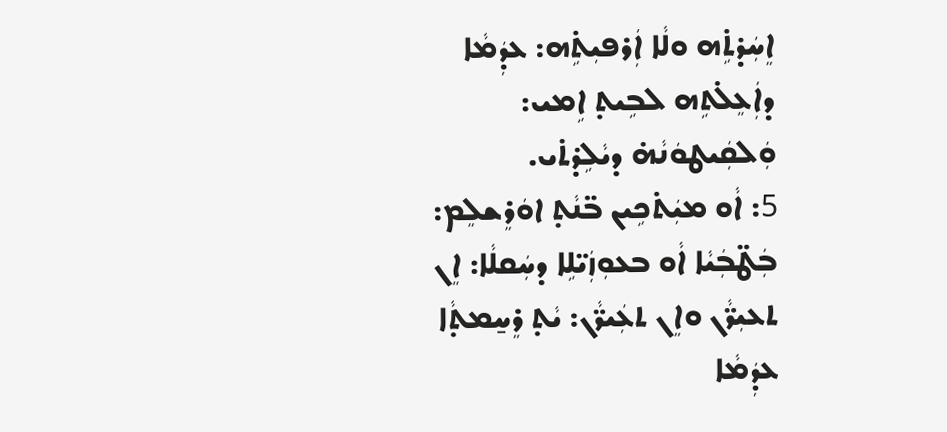ܐܸܚܲܕ̇ܬܹ̇ܗ ܘܠܵܐ ܐܲܪܦܝܼܬܹ̇ܗ: ܥܕܲܡܵܐ ܕܐܲܥܸܠ̇ܬܹܗ ܠܒܹܝܬ̣ ܐܹܡܝ: ܘܲܠܩܲܝܛܘܿܢܵܗ̇ ܕܝܵܠܹܕ̇ܬ̇ܝ.
5: ܐܵܘ ܡܝܲܬ̇ܟܹܝܢ ܒ̈ܢܵܬ̣ ܐܘܿܪܸܫܠܸܡ: ܒܲܛ̈ܒܲܝܵܐ ܐܵܘ ܒܥܘܼܙܲܝ̈ܠܹܐ ܕܚܲܩܠܵܐ: ܐܸܢ ܬܥܝܼܪ̈ܵܢ ܘܐܸܢ ܬܥܲܝܪ̈ܵܢ: ܝܵܬ̣ ܪܸܚ̱ܡܬ̣ܵܐ ܥܕܲܡܵܐ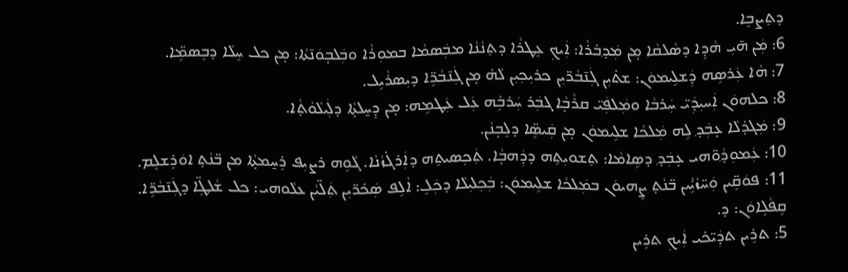ܕܬܸܨܒܸܐ.
6: ܡܲܢ ܗ̄ܝܼ ܗܵܕܹܐ ܕܣܵܠܩܵܐ ܡ̣ܢ ܡܲܕ݂ܒ̇ܪܵܐ: ܐܲܝܟ݂ ܥܸܛܪܵܐ ܕܬܸܢܵܢܵܐ ܡܒܲܣܡܵܐ ܒܡܘܼܪܵܐ ܘܒܲܠܒ̣ܘܿܢ̄ܬܵܐ: ܡ̣ܢ ܟܠ ܚܸܠܵܐ ܕܒܸܣܡܹ̈ܐ.
7: ܗܵܐ ܥܲܪܣܹܗ ܕܲܫܠܹܝܡܘܿܢ: ܫܬ̇ܝܼܢ ܓܲܢ̄ܒܵܪ̈ܝܼܢ ܟܪܝܼܟ݂ܝܼܢ ܠܵܗ̇ ܡ̣ܢ ܓܲܢ̄ܒܵܪܹ̈ܐ ܕܝܼܣܪܵܝܹܠ.
8: ܟܠܗܘܿܢ ܐܲܚܝܼܕܲܝ̈ ܚܲܪܒܵܐ ܘܡܲܠܦܲܝ̈ ܩܪܵܒ̣ܵܐ ܓܒܲܪ ܚܲܪܒܹ̇ܗ ܥܲܠ ܥܲܛܡܹܗ: ܡ̣ܢ ܕܸܚ̱ܠܬ̣ܵܐ ܕܠܲܝܠܵܘܵܬ̣ܵܐ.
9: ܡܲܓܕ̇ܠܵܐ ܥ̣ܒܲܕ݂ ܠܹܗ ܡܲܠܟܵܐ ܫܠܹܝܡܘܿܢ ܡ̣ܢ ܩܲܝܣܹ̈ܐ ܕܠܸܒ̣ܢܵܢ.
10: ܥܲܡܘܼܕ݂ܵܘ̈ܗܝ ܥ̣ܒܲܕ݂ ܕܣܹܐܡܵܐ: ܬܸܫܘܝܼܬܹܗ ܕܕܲܗܒ̣ܵܐ. ܬܲܟ݂ܣܝܬܹܗ ܕܐܲܪܓ̇ܙܵܢܵܐ. ܓܵܘܹܗ ܪܨܝܼܦ ܪܸܚ̱ܡܬ̣ܵܐ ܡܢ ܒ̈ܢܵܬ̣ ܐܘܿܪܸܫܠܸܡ.
11: ܦܘܿܩܹ̈ܝܢ ܘܲܚ̈ܙܵܝܑܹܝܢ ܒ̈ܢܵܬ̣ ܨܸܗܝܘܿܢ ܒܡܲܠܟܵܐ ܫܠܹܝܡܘܿܢ: ܒܲܟ݂ܠܝܼܠܵܐ ܕܟܲܠܸ: ܐܵܠܹܦ ܣܲܟ̇ܪ̈ܝܼܢ ܬܲܠ̈ܝܵܢ ܥܠܵܘܗܝ: ܟܠ ܫܵܠܛܹ̈ܐ ܕܓܲܢ̄ܒܵܪܹ̈ܐ.
ܩܹܦܵܠܹܐܘܿܢ: ܕ.
5: ܬܪܹܝܢ ܬܕܲܝ̈ܟ̇ܝ ܐܲܝܟ݂ ܬܪܹܝܢ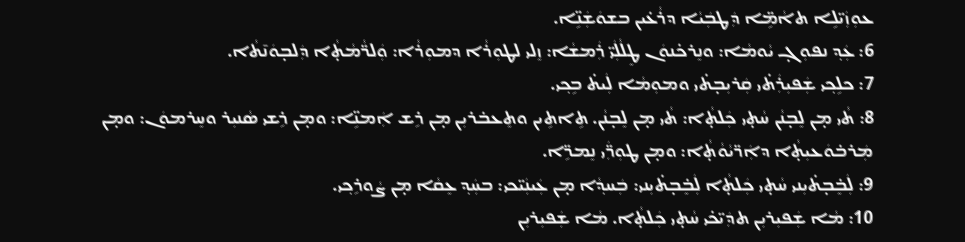ܥܘܼܙܲܝ̈ܠܹܐ ܬܐܵܡܹ̈ܐ ܕܲܛܒܲܝܵܐ ܕܪܵܥ̇ܝܢ ܒܫܘܿܫܲܢܹ̈ܐ.
6: ܥܲܕ݂ ܢܦܘܼܓ̣ ܝܵܘܡܵܐ: ܘܢܸܪܟ̇ܢܘܿܢ ܛܸܠܵܠܲܝ̈ ܪܲܡܫܵܐ: ܙܸܠܝ ܠܛܘܼܪܵܐ ܕܡܘܼܪܵܐ: ܘܲܠܪ̈ܵܡܵܬ̣ܵܐ ܕܲܠܒ̣ܘܿܢ̄ܬܵܐ.
7: ܟܠܹܟ݂ܝ ܫܲܦܝܼܪܲܬ̇ܝ ܩܲܪܝܼܒ̣ܬ̇ܝ ܘܡܘܼܡܵܐ ܠܲܝܬ̇ ܒܹܟ݂ܝ.
8: ܬܵܝ ܡ̣ܢ ܠܸܒ̣ܢܵܢ ܚܵܬ̣ܝ ܟܲܠܬ̣ܵܐ: ܬܵܝ ܡ̣ܢ ܠܸܒ̣ܢܵܢ. ܬܹܐܬܹܝܢ ܘܬܸܥܒ̇ܪܝܼܢ ܡ̣ܢ ܪܹܫ ܐܲܡܢܹ̈ܐ: ܘܡ̣ܢ ܪܹܫܝ ܣܵܢܝܼܪ ܘܚܸܪܡܘܿܢ: ܘܡ̣ܢ ܡܲܪܒ̇ܘܿܥܝܼܬ̣ܵܐ ܕܐܲܪ̈ܝܵܘܵܬ̣ܵܐ: ܘܡ̣ܢ ܛܘܼܪ̈ܲܝ ܢܸܡܪܹ̈ܐ.
9: ܠܲܒܸ̇ܒ̣ܬ̇ܝܼܢܝ ܚܵܬ̣ܝ ܟܲܠܬ̣ܵܐ ܠܲܒܸ̇ܒ̣ܬ̇ܝܼܢܝ: ܒܲܚܕ݂ܵܐ ܡ̣ܢ ܥܲܝܢܲܝ̈ܟܝ: ܒܚܲܕ݂ ܥܸܩܵܐ ܡ̣ܢ ܨܵܘܪܹܟ݂ܝ.
10: ܡܵܐ ܫܲܦܝܼܪܝܼܢ ܬܕܲܝ̈ܟ̇ܝ ܚܵܬ̣ܝ ܟܲܠܬ̣ܵܐ. ܡܵܐ ܫܲܦܝܼܪܝܼܢ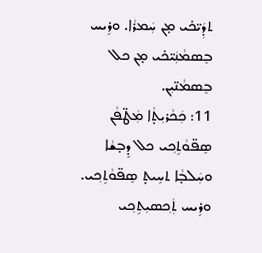ܬܕܲܝ̈ܟ̇ܝ ܡ̣ܢ ܚܲܡܪܵܐ. ܘܪܹܝܚ ܒܸܣܡܵܢܲܝ̈ܟ̇ܝ ܡ̣ܢ ܟܠ ܒܸܣܡܵܢ̈ܝܼܢ.
11: ܟܲܟܵܪܝܼܬ̣ܵܐ ܡܲܛ̈ܦܵܢ ܣܸܦ̈ܘܵܬܹܟ݂ܝ ܟܠ ܕܸܒ̣ܫܵܐ ܘܚܲܠܒ̣ܵܐ ܬܚܹܝܬ̣ ܣܸܦ̈ܘܵܬܹܟ݂ܝ. ܘܪܹܝܚ ܬܲܟ݂ܣܝܼܬܹܟ݂ܝ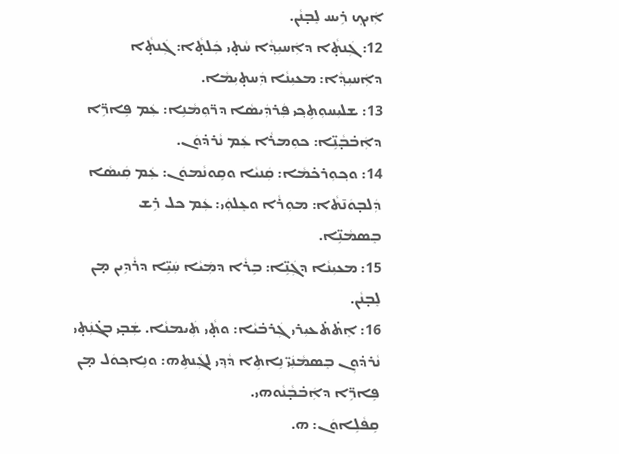ܐܲܝܟ݂ ܪܹܝܚ ܠܸܒ̣ܢܵܢ.
12: ܓܲܢܬ̣ܵܐ ܕܐܲܚܝܼܕ݂ܵܐ ܚܵܬ̣ܝ ܟܲܠܬ̣ܵܐ: ܓܲܢܬ̣ܵܐ ܕܐܲܚܝܼܕ݂ܵܐ: ܡܥܝܼܢܵܐ ܕܲܚܬ̣ܝܼܡܵܐ.
13: ܫܠܝܼܚܘܼܬܹܟ݂ܝ ܦܲܪܕܲܝܣܵܐ ܕܪ̈ܘܼܡܵܢܹܐ: ܥܲܡ ܦܹܐܪܹ̈ܐ ܕܐܲܒ̇ܒ̣ܵܢܹ̈ܐ: ܟܘܼܡܪܵܐ ܥܲܡ ܢܵܪܕ̇ܘܿܢ.
14: ܘܟ݂ܘܼܪܟ̇ܡܵܐ: ܩܲܢܝܵܐ ܘܩܹܘܢܵܡܘܿܢ: ܥܲܡ ܩܲܝܣܵܐ ܕܲܠܒ̣ܘܿܢ̄ܬܵܐ: ܡܘܼܪܵܐ ܘܥܸܠܘܲܝ: ܥܲܡ ܟܠ ܪܹܫ ܒܸܣܡܵܢܹ̈ܐ.
15: ܡܥܝܼܢܵܐ ܕܓܲܢܹ̈ܐ: ܒܹܪܵܐ ܕܡܲܝܵܐ ܚܲܝܹ̈ܐ ܕܪܵܕܹܝܢ ܡ̣ܢ ܠܸܒ̣ܢܵܢ.
16: ܐܸܬ̇ܬ̇ܥܝܼܪܝ ܓܲܪܒ̇ܝܵܐ: ܘܬ̣ܵܝ ܬܲܝܡܢܵܐ. ܫܲܒ̣ܝ ܒܓ̇ܢܲܬ̣ܝ ܢܵܪܕ̇ܘܼܢ ܒܸܣܡܵܢܲܝ̈ ܢܹܐܬܹܐ ܕܵܕ݂ܝ ܠܓܲܢܬܹܗ: ܘܢܹܐܟ݂ܘܿܠ ܡ̣ܢ ܦܹܐܪܹ̈ܐ ܕܐܲܒ̇ܒ̣ܵܢܵܘܗܝ.
ܩܹܦܵܠܹܐܘܿܢ: ܗ.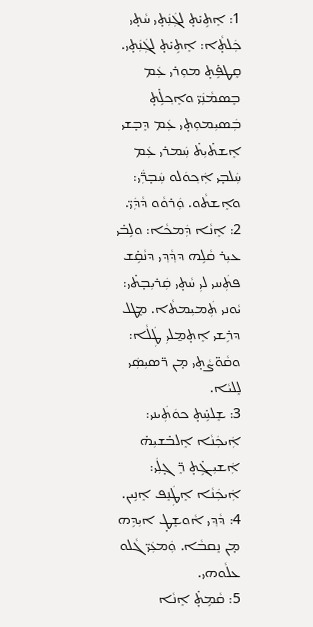1: ܐܸܬܹܝ̇ܬ̣ ܠܓܲܢܲܬ̣ܝ ܚܵܬ̣ܝ ܟܲܠܬ̣ܵܐ: ܐܸܬܹܝ̇ܬ̣ ܠܓܲܢܲܬ̣ܝ. ܩܸܛܦܹ̇ܬ̣ ܡܘܼܪܝ ܥܲܡ ܒܸܣܡܵܢܲܝ̈ ܘܐܸܟ݂ܠܹ̇ܬ̣ ܒܲܣܝܼܡܘܼܬ̣ܝ ܥܲܡ ܕܸܒ̣ܫܝ ܐܸܫܬ̇ܝܼܬ̇ ܚܲܡܪܝ ܥܲܡ ܚܲܠܒ̣ܝ ܐܲܟ݂ܘܿܠܘ ܚܲܒ̣ܪ̈ܲܝ: ܘܐܸܫܬܵܘ. ܘܲܪܘܵܘ ܕܵܕܲܝ̈.
2: ܐܸܢܵܐ ܕܲܡܟܵܐ: ܘܠܹܒ̇ܝ ܥܝܼܪ ܩܵܠܹܗ ܕܕ݂ܵܕ݂ܝ ܕܢܵܩܹ̇ܫ ܦܬܲܚܝ ܠܝܼ ܚܵܬ̣ܝ ܩܲܪܝܼܒ̣ܬ̇ܝ: ܝܵܘܢܝ ܬܲܡܝܼܡܬܵܐ. ܡܸܛܠ ܕܪܹܫܝ ܐܸܬ̣ܡ̱ܠܝܼ ܛܲܠܵܐ: ܘܩܵܘ̈ܨܵܬ̣ܝ ܡ̣ܢ ܪ̈ܣܝܼܣܲܝ ܠܸܠܝܵܐ.
3: ܫܸܠܚܹ̇ܬ̣ ܟܘܿܬܲܝܢܝ: ܐܲܝܟܲܢܵܐ ܐܸܠܒ̇ܫܝܼܗ̇ ܐܲܫܝܼܓܹ̇ܬ̣ ܪܸ̈ܓ̣ܠܲܝ: ܐܲܝܟܲܢܵܐ ܐܸܛܲܢܸܦ ܐܸܢܹܝܢ.
4: ܕܵܕ݂ܝ ܐܵܘܫܸܛ̣ ܐܝܼܕܹܗ ܡ̣ܢ ܢܸܩܒܵܐ. ܘܲܡܥܲܝ̈ ܓܵܠܘ ܥܠܵܘܗܝ.
5: ܩܵܡܹܬ̣̇ ܐܸܢܵܐ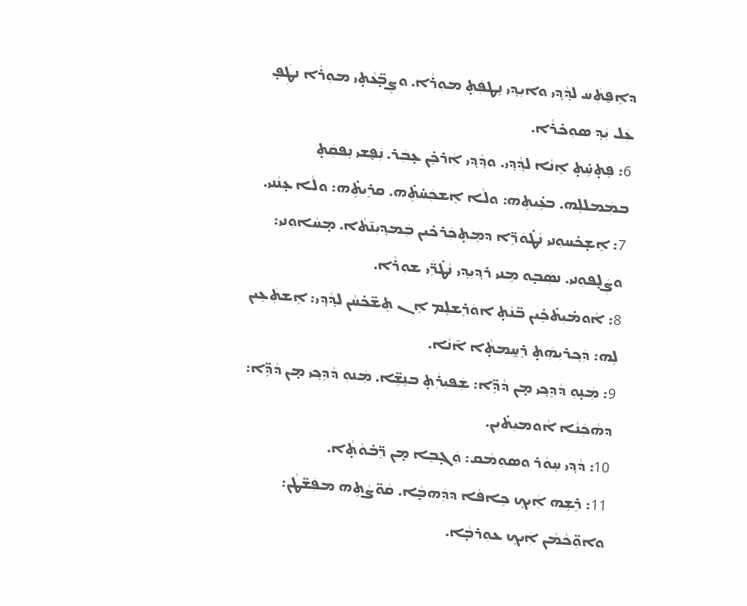ܕܐܸܦ̮ܬܲܚ ܠܕ݂ܵܕ݂ܝ ܘܐܝܼܕ݂ܝ ܢܸܛܦܲܬ̣ ܡܘܼܪܵܐ. ܘܨܸܒ̣̈ܥܵܬ̣ܝ ܡܘܼܪܵܐ ܢܛܲܦ̣ ܥܲܠ ܝܲܕ݂ ܣܘܼܟ̇ܪܵܐ.
6: ܦܸܬ̣ܚܹ̇ܬ̣ ܐܸܢܵܐ ܠܕ݂ܵܕ݂ܝ. ܘܕ݂ܵܕ݂ܝ ܐܲܪܟܸ̇ܢ ܥ̣ܒܲܪ. ܢܲܦ̮ܫܝ ܢܸܦܩܲܬ̣ ܒܡܲܡܠܠܹܗ. ܒܥܹ̇ܝܬܹܗ: ܘܠܵܐ ܐܸܫܟܲܚ̇ܬܹ̇ܗ. ܩܪܹܝܬܹ̇ܗ: ܘܠܵܐ ܥ̣ܢܵܢܝ.
7: ܐܸܫ̣ܟ̇ܚܘܼܢܝ ܢܵܛ̇ܘܿܪܹ̈ܐ ܕܡܸܬ̣ܟܲܪܟ̇ܝܼܢ ܒܲܡܕ݂ܝܼܢ̄ܬܵܐ. ܡ̣ܚܵܐܘܼܢܝ: ܘܨܲܠ̣ܦܘܼܢܝ. ܢܣܲܒ̣ܘ ܡܹܢܝ ܪܕ݂ܝܼܕ݂ܝ ܢܵܛ̇ܪ̈ܲܝ ܫܘܼܪܵܐ.
8: ܐܵܘܡ̇ܝܼܬ̇ܟܹ̇ܝܢ ܒ̈ܢܵܬ̣ ܐܘܿܪܸܫܠܸܡ ܐܸܢ ܬܸܫ̈ܟ̇ܚܵܢ ܠܕ݂ܵܕ݂ܝ: ܐܸܫܬܲܥܹܝܢ ܠܹܗ: ܕܲܟ݂ܪܝܼܗܲܬ̣ ܪܸܚ̱ܡܬ̣ܵܐ ܐ̄ܢܵܐ.
9: ܡܲܢ̣ܘܼ ܕܵܕܹܟ݂ܝ ܡ̣ܢ ܕܵܕܹ̈ܐ: ܫܲܦܝܼܪܲܬ̣ ܒܢܸܫܹ̈ܐ. ܡܲܢܘܼ ܕܵܕܹܟ݂ܝ ܡ̣ܢ ܕܵܕܹ̈ܐ: ܕܗܵܟܲܢܵܐ ܐܵܘܡܝܼܬ̇ܝܼܢ.
10: ܕܵܕ݂ܝ ܚܸܘܵܪ ܘܣܘܼܡܵܩ: ܘܲܓ̣ܒܸܐ ܡ̣ܢ ܪܸ̈ܒ̇ܘܵܬ̣ܵܐ.
11: ܪܹܫܹܗ ܐܲܝܟ݂ ܟܹܐܦܵܐ ܕܕܲܗܒ̣ܵܐ. ܩܵܘ̈ܨܵܬܹܗ ܡܦܲܫ̈ܛܵܢ: ܘܐܘܼ̈ܟܵܡܵܢ ܐܲܝܟ݂ ܥܘܼܪܒ̣ܵܐ.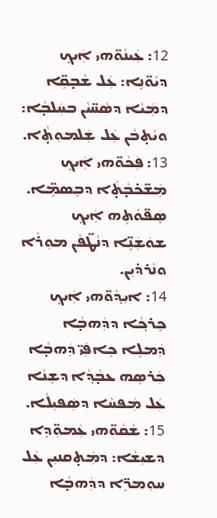12: ܥܲܝܢܵܘ̈ܗܝ ܐܲܝܟ݂ ܕܝܵܘ̈ܢܹܐ: ܥܲܠ ܫܵܒ̣ܩܹ̈ܐ ܕܡܲܝܵܐ ܕܣܵܚ̈ܝܵܢ ܒܚܲܠܒ̣ܵܐ: ܘܝܵܬ̣ܒܵܢ ܥܲܠ ܫܲܠܡܘܼܬ̣ܵܐ.
13: ܦܲܟܵܘ̈ܗܝ ܐܲܝܟ݂ ܡܲܫ̈ܟ̇ܒ̣ܵܬ̣ܵܐ ܕܒܸܣܡܹ̈ܐ. ܣܸܦ̈ܘܵܬܹܗ ܐܲܝܟ݂ ܫܘܿܫܲܢܹ̈ܐ ܕܢܵܛ̈ܦܵܢ ܡܘܼܪܵܐ ܘܢܵܪܕ̇ܝܼܢ.
14: ܐܝܼܕ݂ܵܘ̈ܗܝ ܐܲܝܟ݂ ܟܸܪܟ݂ܵܐ ܕܕܲܗܒ̣ܵܐ ܕܲܡܠܹܐ ܟܹܐܦܲܝ̈ ܕܲܗܒ̣ܵܐ ܟܲܪܣܹܗ ܥܒ̣ܵܕ݂ܵܐ ܕܫܸܢܵܐ ܥܲܠ ܡܲܦܚܵܐ ܕܣܲܦܝܼܠܵܐ.
15: ܫܵܩܵܘ̈ܗܝ ܥܲܡܘܼ̈ܕܹܐ ܕܫܝܼܫܵܐ: ܕܡܲܬ̣ܩܢܝܼܢ ܥܲܠ ܚܘܼܡܪܹ̈ܐ ܕܕܲܗܒ̣ܵܐ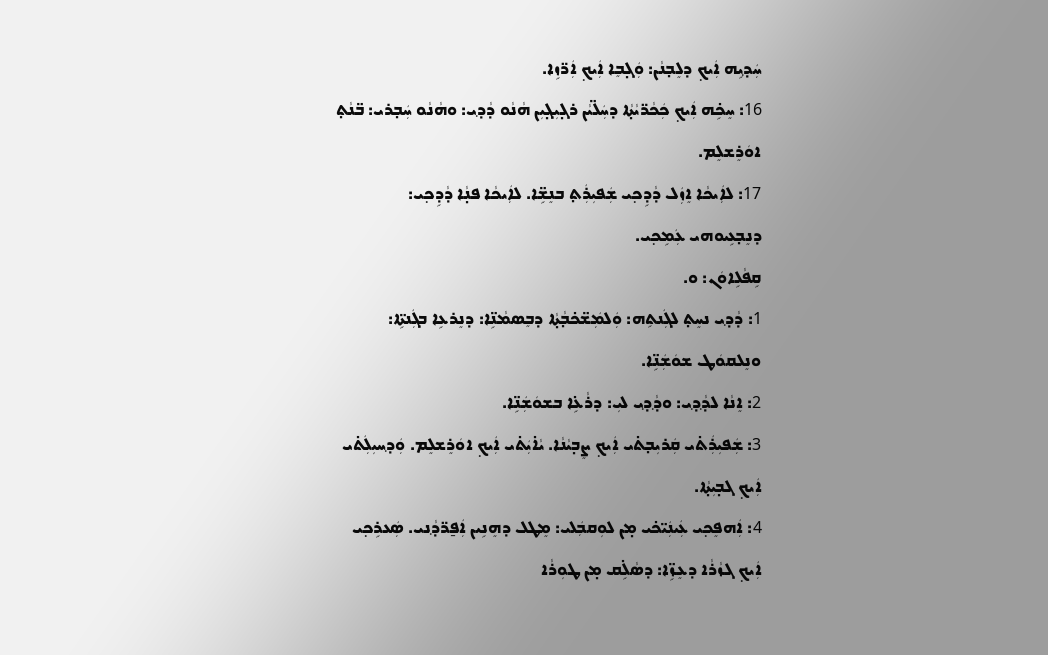ܚܲܕ݂ܝܹܗ ܐܲܝܟ݂ ܕܠܸܒ̣ܢܵܢ: ܘܲܓ̣ܒܸܐ ܐܲܝܟ݂ ܐܲܪ̈ܙܹܐ.
16: ܚܸܟܹ̇ܗ ܐܲܝܟ݂ ܟܲܟܵܪ̈ܝܵܬ̣ܵܐ ܕܚܲܠ̈ܝܵܢ ܪܓ̣ܝܼܓ̣ܝܼܢ ܗܵܢܵܘ ܕܵܕ݂ܝ: ܘܗܵܢܵܘ ܚܲܒ̣ܪܝ: ܒ̈ܢܵܬ̣ ܐܘܿܪܸܫܠܸܡ.
17: ܠܐܲܝܟܵܐ ܐܸܙܲܠ ܕܵܕܹܟ݂ܝ ܫܲܦܝܼܪܲܬ̣ ܒܢܸܫܹ̈ܐ. ܠܐܲܝܟܵܐ ܦܢ̣ܵܐ ܕܵܕܹܟ݂ܝ: ܕܢܸܒ̣ܥܹܝܘܗܝ ܥܲܡܹܟ݂ܝ.
ܩܹܦܵܠܹܐܘܿܢ: ܘ.
1: ܕܵܕ݂ܝ ܢܚܸܬ̣ ܠܓܲܢܬܹܗ: ܘܲܠܡܲܫ̈ܟ̇ܒ̣ܵܬ̣ܵܐ ܕܒܸܣܡܵܢܹ̈ܐ: ܕܢܸܪܥܹܐ ܒܓܲܢܬܹ̈ܐ: ܘܢܸܠܩܘܿܛ ܫܘܿܫܲܢܹ̈ܐ.
2: ܐܸܢܵܐ ܠܕ݂ܵܕ݂ܝ: ܘܕ݂ܵܕ݂ܝ ܠܝܼ: ܕܪܵܥܹ̇ܐ ܒܫܘܿܫܲܢܹ̈ܐ.
3: ܫܲܦܝܼܪܲܬ̇ܝ ܩܲܪܝܼܒ̣ܬ̇ܝ ܐܲܝܟ݂ ܨܸܒ̣ܝܵܢܵܐ. ܝܵܐ̇ܝܲܬ̇ܝ ܐܲܝܟ݂ ܐܘܿܪܸܫܠܸܡ. ܘܲܕ݂ܚܝܼܠܲܬ̇ܝ ܐܲܝܟ݂ ܓܒ̣ܝܼܬ̣ܵܐ.
4: ܐܲܗܦܸܟ݂ܝ ܥܲܝܢܲܝ̈ܟ̇ܝ ܡ̣ܢ ܠܘܼܩܒܲܠܝ: ܡܸܛܠ ܕܗܸܢܹܝܢ ܐܲܦ̱ܪ̈ܕ݂ܵܢܝ. ܣܲܥܪܹܟ݂ܝ ܐܲܝܟ݂ ܓܙܵܪܵܐ ܕܥܸܙܹ̈ܐ: ܕܣܵܠܹ̇ܩ ܡ̣ܢ ܛܘܼܪܵܐ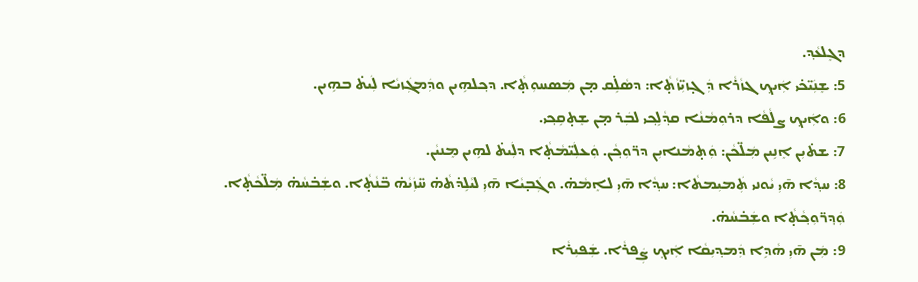ܕܓܸܠܥܵܕ݂.
5: ܫܸܢܲܝ̈ܟ̇ܝ ܐܲܝܟ݂ ܓܙܵܪܵܐ ܕܲܓ̣ܙܝܼ̈ܙܵܬ̣ܵܐ: ܕܣܵܠܹ̇ܩ ܡ̣ܢ ܡܲܣܚܘܼܬ̣ܵܐ. ܕܟ݂ܠܗܹܝܢ ܘܕܲܡܓܲܙܝܵܐ ܠܲܝܬ̇ ܒܗܹܝܢ.
6: ܘܐܲܝܟ݂ ܨܠܵܦܵܐ ܕܪܘܼܡܵܢܵܐ ܩܕ݂ܵܠܹܟ݂ܝ ܠܒܲܪ ܡ̣ܢ ܫܸܬ̣ܩܹܟ݂ܝ.
7: ܫܬ̇ܝܼܢ ܐܸܢܹܝܢ ܡܲܠ̈ܟܵܢ: ܘܲܬ̣ܡܵܢܐܝܼܢ ܕܪ̈ܘܼܟ݂ܵܢ. ܘܲܥܠܲܝ̈ܡܵܬ̣ܵܐ ܕܠܲܝܬ̇ ܠܗܹܝܢ ܡܸܢܝܵܢ.
8: ܚܕ݂ܵܐ ܗ̄ܝܼ ܝܵܘܢܝ ܬܲܡܝܼܡܬܵܐ: ܚܕ݂ܵܐ ܗ̄ܝܼ ܠܐܸܡܵܗ̇. ܘܓܲܒ̣ܝܵܐ ܗ̄ܝܼ ܠܝܵܠܹܕ̇ܬܵܗ̇ ܚ̈ܙܲܝܵܗ̇ ܒ̈ܢܵܬ̣ܵܐ. ܘܫܲܒ̇ܚܵܗ̇ ܡܲܠ̈ܟܵܬ̣ܵܐ. ܘܲܕ݂ܪ̈ܘܼܟ݂ܵܬ̣ܵܐ ܘܫܲܒ̇ܚܵܗ̇.
9: ܡܲܢ ܗ̄ܝܼ ܗܵܕܹܐ ܕܲܡܕ݂ܝܼܩܵܐ ܐܲܝܟ݂ ܨܲܦܪܵܐ. ܫܲܦܝܼܪܵܐ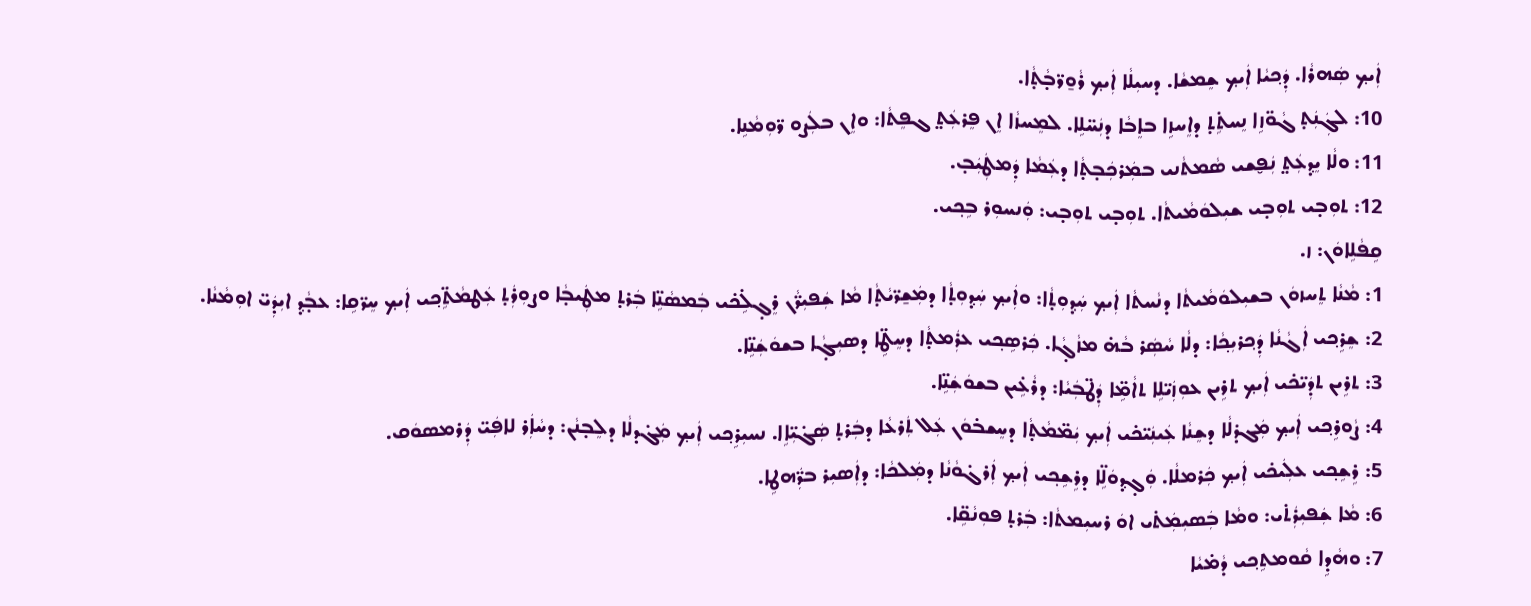ܐܲܝܟ݂ ܣܲܗܪܵܐ. ܕܲܟ݂ܝܵܐ ܐܲܝܟ݂ ܫܸܡܫܵܐ. ܕܚܝܼܠܵܐ ܐܲܝܟ݂ ܪܵܘ̱ܪ̈ܒ̣ܵܬ̣ܵܐ.
10: ܠܓܲܢܲܬ̣ ܓܵܘ̈ܙܹܐ ܢܸܚܬܹ̇ܬ̣ ܕܐܸܚܙܹܐ ܒܐܸܒܵܐ ܕܢܲܚ̈ܠܹܐ. ܠܡܸܚܙܵܐ ܐܸܢ ܦܸܪܥܲܬ̤ ܓܦܸܬܵܐ: ܘܐܸܢ ܒܠܲܨܘ ܪ̈ܘܼܡܵܢܹܐ.
11: ܘܠܵܐ ܝܸܕ݂ܥܲܬ̤ ܢܲܦ̮ܫܝ ܣܵܡܬܵܢܝ ܒܡܲܪܟܲܒ̣ܬ̣ܵܐ ܕܥܲܡܵܐ ܕܲܡܛܲܝܲܒ̣.
12: ܬܘܼܒ̣ܝ ܬܘܼܒ̣ܝ ܫܝܼܠܘܿܡܵܝܬܵܐ. ܬܘܼܒ̣ܝ ܬܘܼܒ̣ܝ: ܘܲܢܚܘܼܪ ܒܹܟ݂ܝ.
ܩܹܦܵܠܹܐܘܿܢ: ܙ.
1: ܡܵܢܵܐ ܬܸܚܙܘܿܢ ܒܫܝܼܠܘܿܡܵܝܬܵܐ ܕܢܵܚܬܵܐ ܐܲܝܟ݂ ܚܲܕ݂ܘܼܬ̣ܵܐ: ܘܐܲܝܟ݂ ܚܲܕ݂ܘܼܬ̣ܵܐ ܕܡܲܫ̱ܪ̈ܝܵܬ̣ܵܐ ܡܵܐ ܫܲܦܝܼܪ̈ܵܢ ܪܸܓ̣ܠܹ̇ܟ̇ܝ ܒܲܡܣܵܢܹ̈ܐ ܒܲܪܬ̣ ܡܛܲܝܒ̣ܵܐ ܘܨܘܼܪܲܬ̣ ܥܲܛܡܵܬܹ̈ܟ݂ܝ ܐܲܝܟ݂ ܚܸܪ̈ܩܹܐ: ܥܒ̣ܵܕ݂ ܐܝܼܕܲܝ̈ ܐܘܼܡܵܢܵܐ.
2: ܫܸܪܹܟ݂ܝ ܐܲܓܵܢܵܐ ܕܲܟ݂ܪܝܼܟ݂ܵܐ: ܕܠܵܐ ܚܵܣܲܪ ܒܵܗ̇ ܡܙܵܓ̣ܵܐ. ܟܲܪܣܹܟ݂ܝ ܥܪܲܡܬ̣ܵܐ ܕܚܸܛܹ̈ܐ ܕܣܝܼܓ̣ܵܐ ܒܫܘܿܫܲܢܹ̈ܐ.
3: ܬܪܹܝܢ ܬܕܲܝ̈ܟ̇ܝ ܐܲܝܟ݂ ܬܪܹܝܢ ܥܘܼܙܲܝ̈ܠܹܐ ܬܐܵܡܹ̈ܐ ܕܲܛ̈ܒܲܝܵܐ: ܕܪܵܥܹ̇ܝܢ ܒܫܘܿܫܲܢܹ̈ܐ.
4: ܨܵܘܪܹܟ݂ܝ ܐܲܝܟ݂ ܡܲܓܕ̇ܠܵܐ ܕܫܸܢܵܐ ܥܲܝܢܲܝ̈ܟ̇ܝ ܐܲܝܟ݂ ܝܲܡ̈ܡܵܬ̣ܵܐ ܕܚܸܫܒ̇ܘܿܢ ܥܲܠ ܬܲܪܥܵܐ ܕܒܲܪܬ̣ ܣܲܓ̇ܝܼ̈ܐܹܐ. ܢܚܝܼܪܹܟ݂ܝ ܐܲܝܟ݂ ܡܲܓ̇ܕܠܵܐ ܕܠܸܒ̣ܢܵܢ: ܕܚܵܐܲܪ ܠܐܦܲܝ̈ ܕܲܪܡܣܘܿܩ.
5: ܪܹܫܹܟ݂ܝ ܥܠܲܝܟ̇ܝ ܐܲܝܟ݂ ܟܲܪܡܠܵܐ. ܘܲܓ̣ܕ݂ܘܿܠܹ̈ܐ ܕܪܹܫܹܟ݂ܝ ܐܲܝܟ݂ ܐܲܪܓ̇ܘܵܢܵܐ ܕܡܲܠܟܵܐ: ܕܐܲܣܝܼܪ ܒܪ̈ܲܗܛܹܐ.
6: ܡܵܐ ܫܲܦܝܼܪܲܬ̇ܝ: ܘܡܵܐ ܒܲܣܝܼܡܲܬ̇ܝ ܐܘܿ ܪܚܝܼܡܬܵܐ: ܒܲܪܬ̣ ܦܘܼܢܵܩܹ̈ܐ.
7: ܘܗܵܕܹܐ ܩܵܘܡܬܹܟ݂ܝ ܕܵܡ̇ܝܵܐ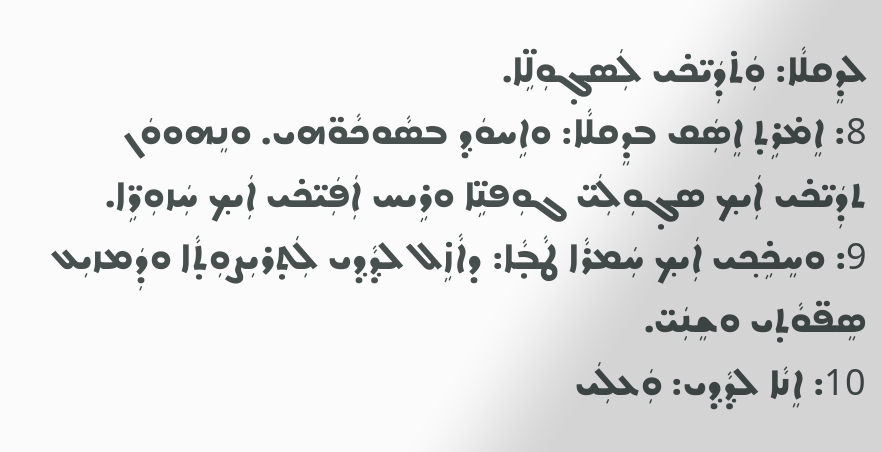ܠܕܸܩܠܵܐ: ܘܲܬ̇ܕܲܝ̈ܟ̇ܝ ܠܲܣܓ̣ܘܼܠܹ̈ܐ.
8: ܐܸܡ̇ܪܹܬ̣ ܐܸܣܲܩ ܒܕܸܩܠܵܐ: ܘܐܹܚܘܿܕ݂ ܒܣܵܘܟܵܘ̈ܗܝ. ܘܢܸܗܘܘܿܢ ܬܕܲܝ̈ܟ̇ܝ ܐܲܝܟ݂ ܣܓ̣ܘܼܠܲܝ̈ ܓܘܼܦܢܹ̈ܐ ܘܪܹܝܚ ܐܲܦܲܝ̈ܟ̇ܝ ܐܲܝܟ݂ ܚܲܙܘܼܪܹ̈ܐ.
9: ܘܚܸܟܹ̇ܟ݂ܝ ܐܲܝܟ݂ ܚܲܡܪܵܐ ܛܵܒ̣ܵܐ: ܕܐܵܙܹ̇ܠ ܠܕ݂ܵܕ݂ܝ ܠܲܬ̣ܪܝܼܨܘܼܬ̣ܵܐ ܘܕܲܡܙܝܼܥ ܣܸܦ̈ܘܵܬ̣ܝ ܘܫܸܢܲܝ̈.
10: ܐܸܢܵܐ ܠܕ݂ܵܕ݂ܝ: ܘܲܥܠܲܝ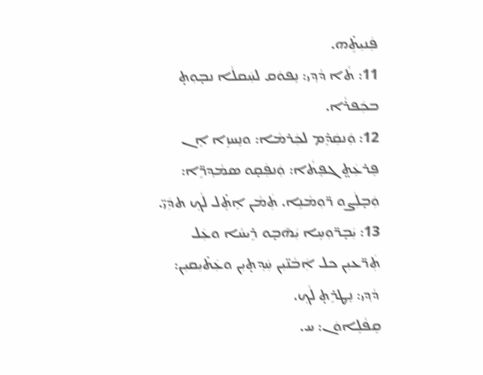ܦܲܢܝܼܬܹ̇ܗ.
11: ܬܵܐ ܕܵܕ݂ܝ: ܢܸܦܘܿܩ ܠܚܲܩܠܵܐ ܢܒ̣ܘܼܬ̣ ܒܟܲܦܪܵܐ.
12: ܘܲܢܩܲܕܸ̇ܡ ܠܟܲܪܡܵܐ: ܘܢܸܚܙܹܐ ܐܸܢ ܦܸܪܥܲܬ̤ ܓܦܸܬܵܐ: ܘܲܢܦܲܩ̣ܘ ܣܡܵܕ݂ܪܹ̈ܐ: ܘܲܒ̣ܠܲܨܘ ܪ̈ܘܼܡܵܢܹܐ. ܬܲܡܵܢ ܐܸܬܸ̇ܠ ܠܵܟ݂ ܬܕܲܝ̈.
13: ܝܲܒ̣ܪ̈ܘܼܚܹܐ ܝܲܗ̄ܒ̣ܘ ܪܹܝܚܵܐ ܘܥܲܠ ܬܲܪ̈ܥܝܼܢ ܟܠ ܐܲܒܵܢ̈ܝܼܢ ܚܲܕ݂ܬ̣ܝܼܢ ܘܥܲܬ̇ܝܼܩܝܼܢ: ܕܵܕ݂ܝ: ܢܸܛܪܹܬ̣ ܠܵܟ݂.
ܩܹܦܵܠܹܐܘܿܢ: ܚ.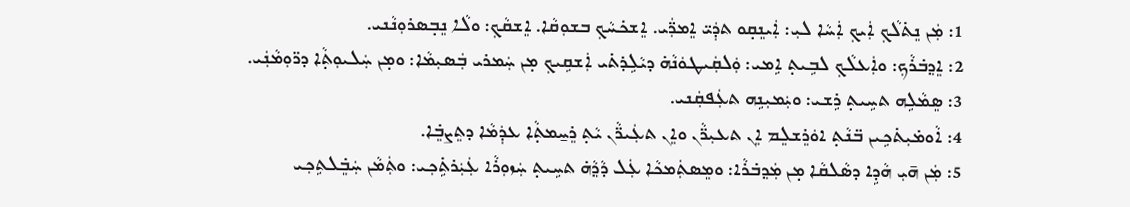1: ܡܲܢ ܢܸܬ̇ܠܵܟ݂ ܐܲܝܟ݂ ܐܲܚܵܐ ܠܝܼ: ܐܲܝܢܸܩ̣ܘ ܬܕܲܝ̈ ܐܸܡܪ̈ܲܝ. ܐܸܫܟ̇ܚܵܟ݂ ܒܫܘܼܩܵܐ. ܐܸܫܩܵܟ݂: ܘܠܵܐ ܢܸܒ̣ܣܪܘܼܢܵܢܝ.
2: ܐܸܕ݂ܒ̇ܪܵܟ݂: ܘܐܲܥܠܵܟ݂ ܠܒܹܝܬ̣ ܐܹܡܝ: ܘܲܠܩܲܝܛܘܿܢܵܗ̇ ܕܝܵܠܹܕ̇ܬ̇ܝ ܐܲܫܩܹܝܟ݂ ܡ̣ܢ ܚܲܡܪܝ ܒܲܣܝܼܡܵܐ: ܘܡ̣ܢ ܚܲܠܝܘܼܬ̣ܵܐ ܕܪ̈ܘܼܡܵܢܲܝ.
3: ܣܸܡܵܠܹܗ ܬܚܹܝܬ̣ ܪܹܫܝ: ܘܝܲܡܝܼܢܹܗ ܬܥܲܦܩܲܢܝ.
4: ܐܵܘܡ̇ܝܼܬ̇ܟܹܝܢ ܒ̈ܢܵܬ̣ ܐܘܿܪܸܫܠܸܡ ܐܸܢ ܬܥܝܼܪ̈ܵܢ ܘܐܸܢ ܬܥܲܝܪ̈ܵܢ ܝܵܬ̣ ܪܸܚ̱ܡܬ̣ܵܐ ܥܕܲܡܵܐ ܕܬܸܨܒܸ̇ܐ.
5: ܡܲܢ ܗ̄ܝܼ ܗܵܕܹܐ ܕܣܵܠܩܵܐ ܡ̣ܢ ܡܲܕ݂ܒ̇ܪܵܐ: ܘܡܸܣܬܲܡܟܵܐ ܥܲܠ ܕܵܕ݂ܵܗ̇ ܬܚܹܝܬ̣ ܚܲܙܘܼܪܵܐ ܥܲܝܲܪܬܹ̇ܟ݂ܝ: ܘܬܲܡܵܢ ܚܲܒܸ̇ܠܬܹܟ݂ܝ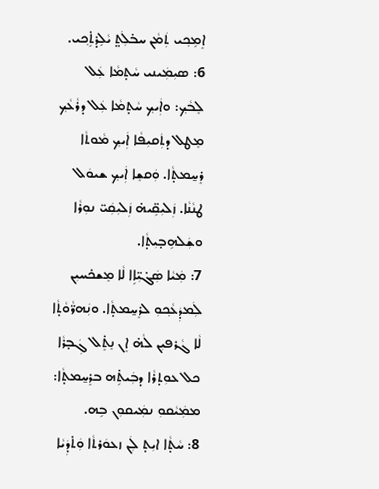ܐܸܡܹܟ݂ܝ ܬܲܡܵܢ ܚܒ̇ܠܲܬ̤ ܝܵܠܹܕ̇ܬܹ̇ܟ݂ܝ.
6: ܣܝܼܡܲܝܢܝ ܚܵܬ̣ܡܵܐ ܥܲܠ ܠܸܒܵܟ݂: ܘܐܲܝܟ݂ ܚܵܬ̣ܡܵܐ ܥܲܠ ܕܪܵܥܵܟ݂ ܡܸܛܠ ܕܬܲܩܝܼܦܵܐ ܐܲܝܟ݂ ܡܵܘܬܵܐ ܪܸܚ̱ܡܬ̣ܵܐ. ܘܲܩܫܸܐ ܐܲܝܟ݂ ܫܝܘܿܠ ܛܢܵܢܵܐ. ܙܲܠܝܼܩܹ̈ܝܗ̇ ܙܲܠܝܼܩܲܝ̈ ܢܘܼܪܵܐ ܘܫܲܠܗܹܒ̣ܝܼܬ̣ܵܐ.
7: ܡܲܝܵܐ ܣܲܓ̇ܝܼ̈ܐܹܐ ܠܵܐ ܡܸܫܟ̇ܚܝܼܢ ܠܲܡܕܲܥܵܟ݂ܘܼ ܠܪܸܚ̱ܡܬ̣ܵܐ. ܘܢܲܗܪ̈ܵܘܵܬ̣ܵܐ ܠܵܐ ܓܵܪܦܝܼܢ ܠܵܗ̇ ܐܸܢ ܢܸܬܸ̇ܠ ܓܲܒ̣ܪܵܐ ܟܠ ܥܘܼܬ̣ܪܵܐ ܕܒܲܝܬܹ̇ܗ ܒܪܸܚ̱ܡܬ̣ܵܐ: ܡܡܲܝܵܩܘܼ ܢܡܲܝܩܘܼܢ ܒܹܗ.
8: ܚܵܬ̣ܵܐ ܐܝܼܬ̣ ܠܲܢ ܙܥܘܿܪܬܵܐ ܘܲܬ̇ܕܲܝܵܐ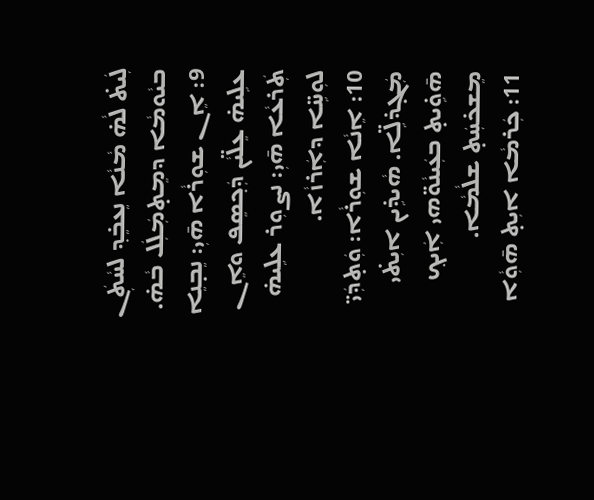ܠܲܝܬ̇ ܠܵܗ̇ ܡܵܢܵܐ ܢܸܥܒܸ̇ܕ݂ ܠܚܵܬܲܢ ܒܝܵܘܡܵܐ ܕܡܸܬ̣ܡܲܠܲܠ ܒܵܗ̇.
9: ܐܸܢ ܫܘܼܪܵܐ ܗ̄ܝܼ: ܢܸܒ̣ܢܸܐ ܥܠܹܝܗ̇ ܥܸܠ̈ܝܵܢ ܕܲܟ݂ܣܸܦ ܘܐܸܢ ܬܲܪܥܵܐ ܗ̄ܝܼ: ܢܨܘܼܪ ܥܠܹܝܗ̇ ܠܘܼܚܹ̈ܐ ܕܐܲܪܙܵܐ.
10: ܐܸܢܵܐ ܫܘܼܪܵܐ: ܘܲܬ̣ܕܲܝ̈ ܡܲܓ̣ܕ̇ܠܹ̈ܐ. ܗܵܝܕܹ̇ܝܢ ܐܝܼܬ̇ܝ ܗ̄ܘܹ̇ܝܬ̣ ܒܥܲܝܢܵܘ̈ܗܝ ܐܲܝܟ݂ ܡܸܫܟ̇ܚܲܬ̣ ܫܠܵܡܵܐ.
11: ܟܲܪܡܵܐ ܐܝܼܬ̣ ܗ̄ܘܼܵܐ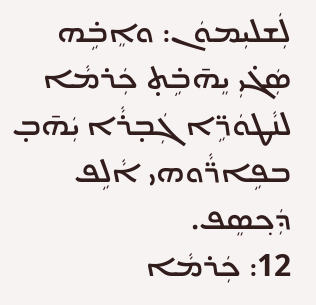ܠܲܫܠܝܼܡܘܿܢ: ܘܐܸܒܹ̇ܗ ܣܲܓ̇ܝܼ ܝܸܗ̄ܒܹ̇ܬ̣ ܟܲܪܡܵܐ ܠܢܵܛܘܿܪܹ̈ܐ ܓܲܒ̣ܪܵܐ ܝܲܗ̄ܒ̣ ܒܦܹܐܪ̈ܵܘܗܝ ܐܵܠܹܦ ܕܲܟ݂ܣܸܦ.
12: ܟܲܪܡܵܐ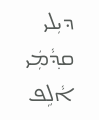ܕܝܼܠܝ ܩܕ݂ܵܡܲܝ ܐܵܠܹܦ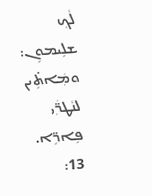ܠܵܟ݂ ܫܠܹܝܡܘܹܢ: ܘܡܲܐܬܹ̇ܝܢ ܠܢܵܛܪ̈ܲܝ ܦܹܐܪܹ̈ܐ.
13: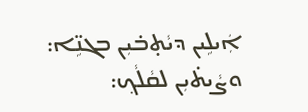ܐܲܝܠܹܝܢ ܕܝܵܬ̣ܒ̇ܝܼܢ ܒܓܢܹ̈ܐ: ܘܨܵܝܬ̇ܝܼܢ ܠܩܵܠܵܟ݂: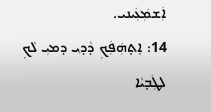ܐܲܫܡܲܥܲܝܢܝ.
14: ܐܸܬ̣ܗܲܦܲܟ݂ ܕܵܕ݂ܝ ܕܡܝܼ ܠܵܟ݂ ܠܛܲܒ̣ܝܵܐ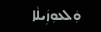ܘܲܠܥܘܼܙܲܝܠܵܐ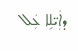ܕܐܲܝ̈ܠܹܐ ܥܲܠ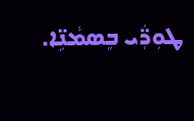ܛܘܼܪ̈ܲܝ ܒܸܣܡܵܢܹ̈ܐ.